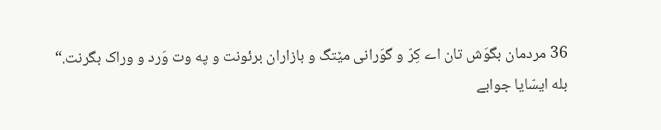36 مردمان بگوَش تان اے کِرّ و گوَرانی مێتگ و بازاران برئونت و په وت وَرد و وراک بگرنت.“
بله ایسّایا جوابے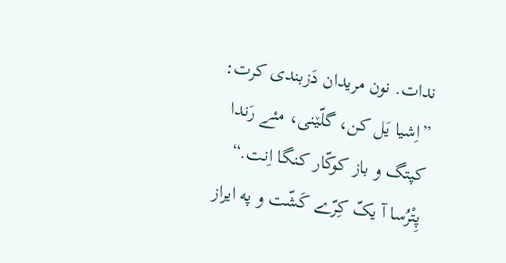ندات. نون مریدان دَزبندی کرت: ”اِشیا یَل کن، گلّێنی، مئے رَندا کپتگ و باز کوکّار کنگا اِنت.“
پِتْرُسا آ یکّ کِرّے کَشّت و په ایراز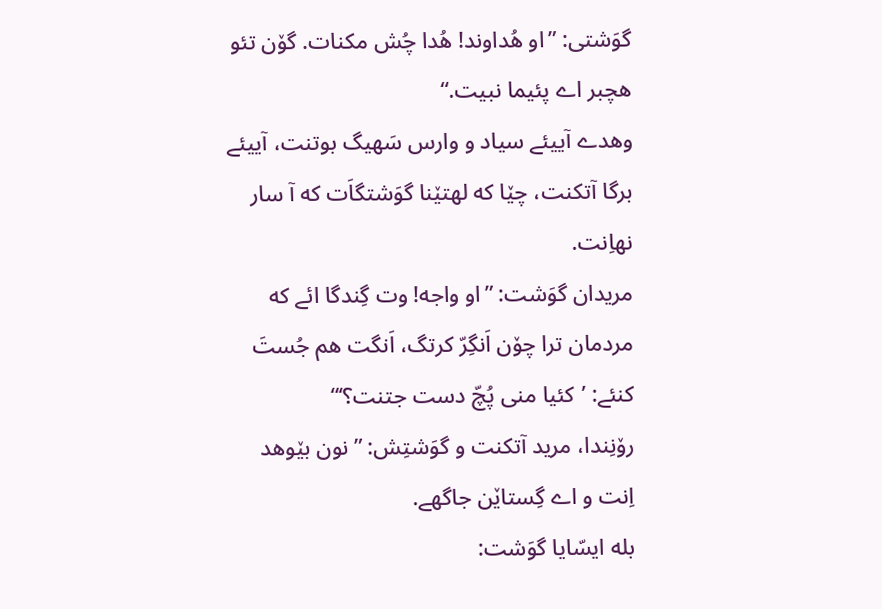گوَشتی: ”او هُداوند! هُدا چُش مکنات. گۆن تئو هچبر اے پئیما نبیت.“
وهدے آییئے سیاد و وارس سَهیگ بوتنت، آییئے برگا آتکنت، چێا که لهتێنا گوَشتگاَت که آ سار نهاِنت.
مریدان گوَشت: ”او واجه! وت گِندگا ائے که مردمان ترا چۆن اَنگِرّ کرتگ، اَنگت هم جُستَ کنئے: ’کئیا منی پُچّ دست جتنت؟‘“
رۆنِندا، مرید آتکنت و گوَشتِش: ”نون بێوهد اِنت و اے گِستاێن جاگهے.
بله ایسّایا گوَشت: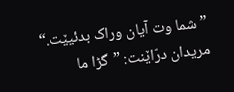”شما وت آیان وراک بدئیێت.“ مریدان درّاێنت: ”گڑا ما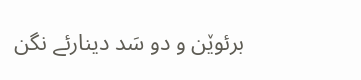برئوێن و دو سَد دینارئے نگن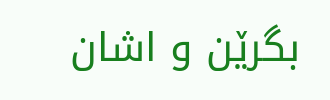بگرێن و اشان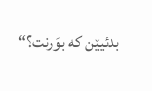بدئیێن که بوَرنت؟“